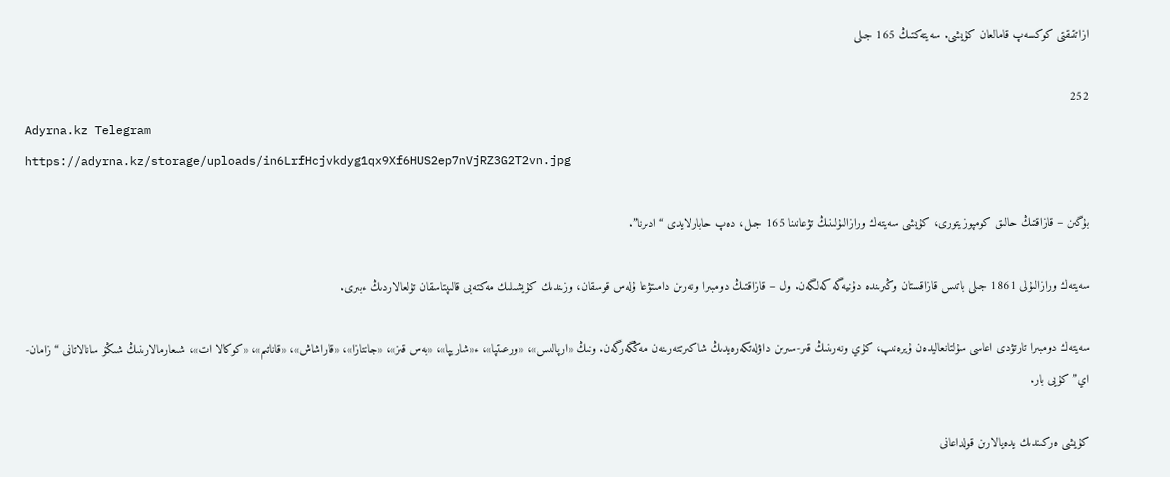ازاتتىقتى كوكسەپ قامالعان كۇيشى. سەيتەكتىڭ 165 جىلى

252
Adyrna.kz Telegram
https://adyrna.kz/storage/uploads/in6LrfHcjvkdyg1qx9Xf6HUS2ep7nVjRZ3G2T2vn.jpg

بۇگىن – قازاقتىڭ حالىق كومپوزيتورى، كۇيشى سەيتەك ورازالىۇلىنىڭ تۋعانىنا 165 جىل، دەپ حابارلايدى “ادىرنا”.

سەيتەك ورازالىۇلى 1861 جىلى باتىس قازاقستان وڭىرىندە دۇنيەگە كەلگەن. ول – قازاقتىڭ دومبىرا ونەرىن دامىتۋعا ۇلەس قوسقان، وزىندىك كۇيشىلىك مەكتەبى قالىپتاسقان تۇلعالاردىڭ ءبىرى.

سەيتەك دومبىرا تارتۋدى اعاسى سۇلتانعاليدەن ۇيرەنىپ، كۇي ونەرىنىڭ قىر-سىرىن داۋلەتكەرەيدىڭ شاكىرتتەرىنەن مەڭگەرگەن. ونىڭ «ارپالىس»، «ورعىتپا»، ء«شاريپا»، «بەس قىز»، «جانتازا»، «قاراشاش»، «قاناتىم»، «كوكالا ات»، شىعارمالارىنىڭ شىڭۆ سانالاتانى “زامان-اي” كۇيى بار.

كۇيشى ەركىندىك يدەيالارىن قولداعانى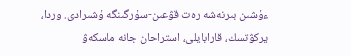ءۇشىن بىرنەشە رەت قۋعىن-سۇرگىنگە ۇشىرادى. وردا، يركۋتسك، قارابايلى، استراحان جانە ماسكەۋ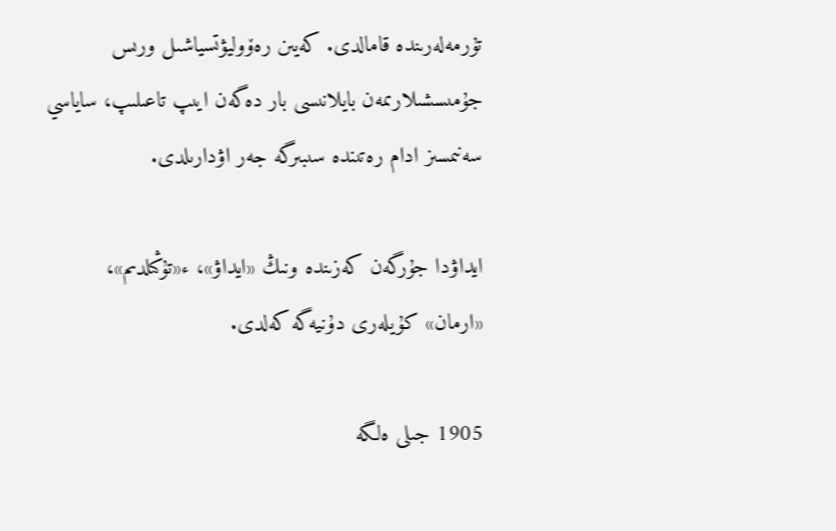تۇرمەلەرىندە قامالدى. كەيىن رەۆوليۋتسياشىل ورىس جۇمىسشىلارىمەن بايلانىسى بار دەگەن ايىپ تاعىلىپ، ساياسي سەنىمسىز ادام رەتىندە سىبىرگە جەر اۋدارىلدى.

ايداۋدا جۇرگەن كەزىندە ونىڭ «ايداۋ»، ء«تۇڭىلدىم»، «ارمان» كۇيلەرى دۇنيەگە كەلدى.

1905 جىلى ەلگە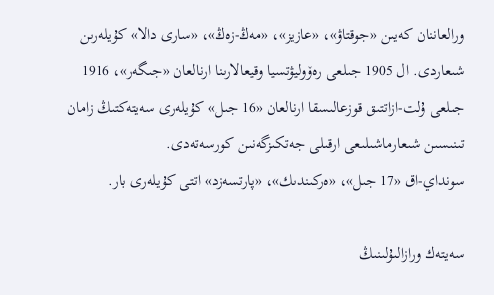ورالعاننان كەيىن «جوقتاۋ»، «عازيز»، «مەڭ-زەڭ»، «سارى دالا» كۇيلەرىن شىعاردى. ال 1905 جىلعى رەۆوليۋتسيا وقيعالارىنا ارنالعان «جىگەر»، 1916 جىلعى ۇلت-ازاتتىق قوزعالىسقا ارنالعان «16 جىل» كۇيلەرى سەيتەكتىڭ زامان تىنىسىن شىعارماشىلىعى ارقىلى جەتكىزگەنىن كورسەتەدى.
سونداي-اق «17 جىل»، «ەركىندىك»، «پارتسەزد» اتتى كۇيلەرى بار.

سەيتەك ورازالىۇلىنىڭ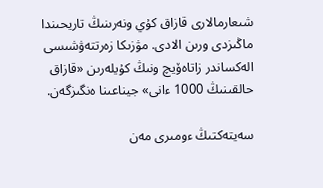شىعارمالارى قازاق كۇي ونەرىنىڭ تاريحىندا ماڭىزدى ورىن الادى. مۋزىكا زەرتتەۋشىسى الەكساندر زاتاەۆيچ ونىڭ كۇيلەرىن «قازاق حالقىنىڭ 1000 ءانى» جيناعىنا ەنگىزگەن.

سەيتەكتىڭ ءومىرى مەن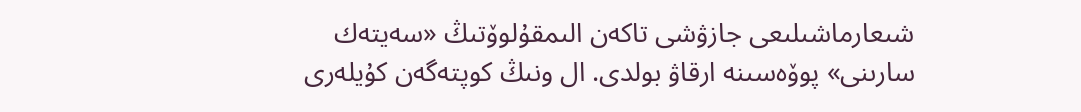شىعارماشىلىعى جازۋشى تاكەن الىمقۇلوۆتىڭ «سەيتەك سارىنى» پوۆەسىنە ارقاۋ بولدى. ال ونىڭ كوپتەگەن كۇيلەرى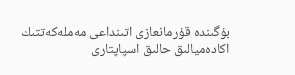بۇگىندە قۇرمانعازى اتىنداعى مەملەكەتتىك اكادەميالىق حالىق اسپاپتارى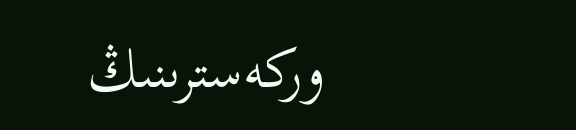وركەسترىنىڭ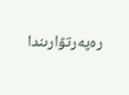رەپەرتۋارىندا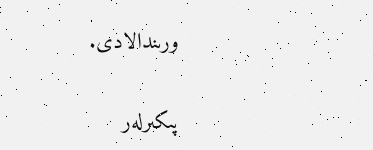ورىندالادى.

پىكىرلەر